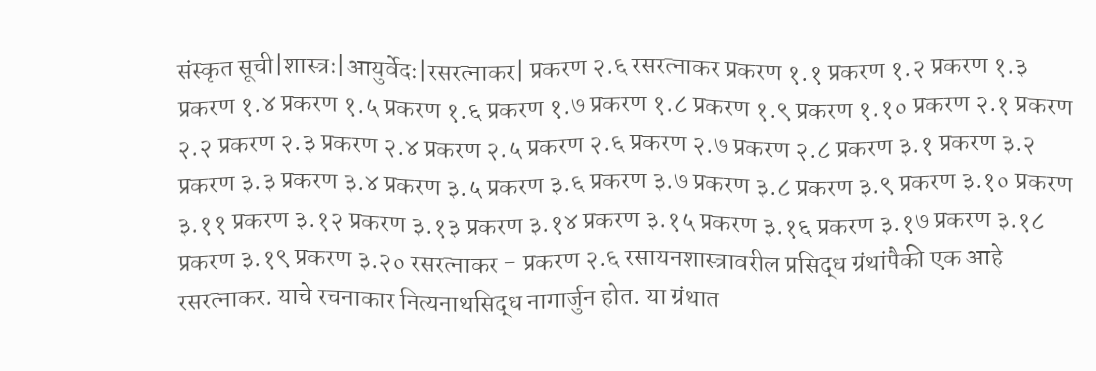संस्कृत सूची|शास्त्रः|आयुर्वेदः|रसरत्नाकर| प्रकरण २.६ रसरत्नाकर प्रकरण १.१ प्रकरण १.२ प्रकरण १.३ प्रकरण १.४ प्रकरण १.५ प्रकरण १.६ प्रकरण १.७ प्रकरण १.८ प्रकरण १.९ प्रकरण १.१० प्रकरण २.१ प्रकरण २.२ प्रकरण २.३ प्रकरण २.४ प्रकरण २.५ प्रकरण २.६ प्रकरण २.७ प्रकरण २.८ प्रकरण ३.१ प्रकरण ३.२ प्रकरण ३.३ प्रकरण ३.४ प्रकरण ३.५ प्रकरण ३.६ प्रकरण ३.७ प्रकरण ३.८ प्रकरण ३.९ प्रकरण ३.१० प्रकरण ३.११ प्रकरण ३.१२ प्रकरण ३.१३ प्रकरण ३.१४ प्रकरण ३.१५ प्रकरण ३.१६ प्रकरण ३.१७ प्रकरण ३.१८ प्रकरण ३.१९ प्रकरण ३.२० रसरत्नाकर - प्रकरण २.६ रसायनशास्त्रावरील प्रसिद्ध ग्रंथांपैकी एक आहे रसरत्नाकर. याचे रचनाकार नित्यनाथसिद्ध नागार्जुन होत. या ग्रंथात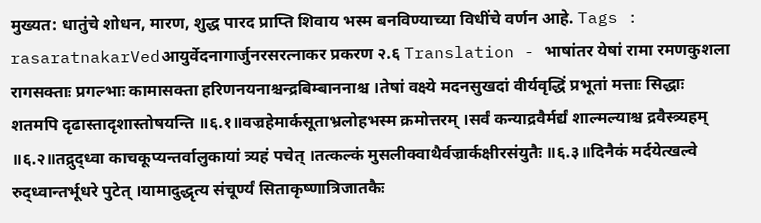मुख्यत: धातुंचे शोधन, मारण, शुद्ध पारद प्राप्ति शिवाय भस्म बनविण्याच्या विधींचे वर्णन आहे. Tags : rasaratnakarVedआयुर्वेदनागार्जुनरसरत्नाकर प्रकरण २.६ Translation - भाषांतर येषां रामा रमणकुशला रागसक्ताः प्रगल्भाः कामासक्ता हरिणनयनाश्चन्द्रबिम्बाननाश्च ।तेषां वक्ष्ये मदनसुखदां वीर्यवृद्धिं प्रभूतां मत्ताः सिद्धाः शतमपि दृढास्तादृशास्तोषयन्ति ॥६.१॥वज्रहेमार्कसूताभ्रलोहभस्म क्रमोत्तरम् ।सर्वं कन्याद्रवैर्मर्द्यं शाल्मल्याश्च द्रवैस्त्र्यहम् ॥६.२॥तद्रुद्ध्वा काचकूप्यन्तर्वालुकायां त्र्यहं पचेत् ।तत्कल्कं मुसलीक्वाथैर्वज्रार्कक्षीरसंयुतैः ॥६.३॥दिनैकं मर्दयेत्खल्वे रुद्ध्वान्तर्भूधरे पुटेत् ।यामादुद्धृत्य संचूर्ण्यं सिताकृष्णात्रिजातकैः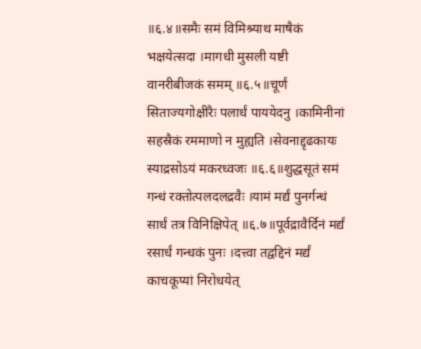॥६.४॥समैः समं विमिश्र्याथ माषैकं भक्षयेत्सदा ।मागधी मुसली यष्टी वानरीबीजकं समम् ॥६.५॥चूर्णं सिताज्यगोक्षीरैः पलार्धं पाययेदनु ।कामिनीनां सहस्रैकं रममाणो न मुह्यति ।सेवनाद्दृढकायः स्याद्रसोऽयं मकरध्वजः ॥६.६॥शुद्धसूतं समं गन्धं रक्तोत्पलदलद्रवैः ।यामं मर्द्यं पुनर्गन्धं सार्धं तत्र विनिक्षिपेत् ॥६.७॥पूर्वद्रावैर्दिनं मर्द्यं रसार्धं गन्धकं पुनः ।दत्त्वा तद्वद्दिनं मर्द्यं काचकूप्यां निरोधयेत्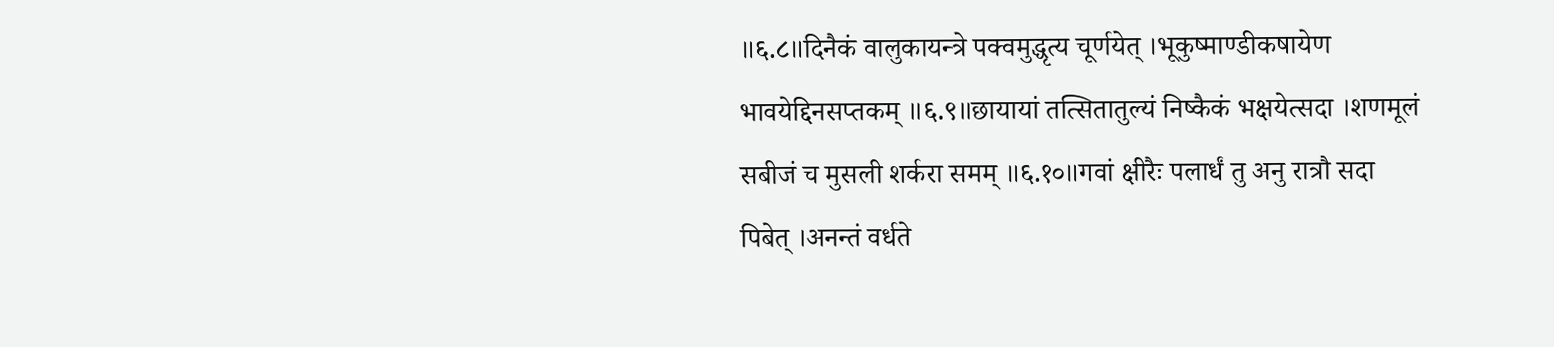॥६.८॥दिनैकं वालुकायन्त्रे पक्वमुद्धृत्य चूर्णयेत् ।भूकुष्माण्डीकषायेण भावयेद्दिनसप्तकम् ॥६.९॥छायायां तत्सितातुल्यं निष्कैकं भक्षयेत्सदा ।शणमूलं सबीजं च मुसली शर्करा समम् ॥६.१०॥गवां क्षीरैः पलार्धं तु अनु रात्रौ सदा पिबेत् ।अनन्तं वर्धते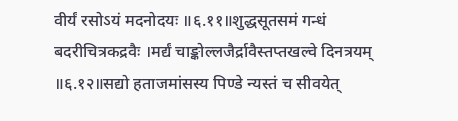वीर्यं रसोऽयं मदनोदयः ॥६.११॥शुद्धसूतसमं गन्धं बदरीचित्रकद्रवैः ।मर्द्यं चाङ्कोल्लजैर्द्रावैस्तप्तखल्वे दिनत्रयम् ॥६.१२॥सद्यो हताजमांसस्य पिण्डे न्यस्तं च सीवयेत्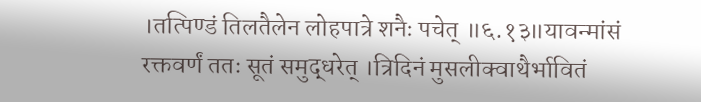।तत्पिण्डं तिलतैलेन लोहपात्रे शनैः पचेत् ॥६.१३॥यावन्मांसं रक्तवर्णं ततः सूतं समुद्धरेत् ।त्रिदिनं मुसलीक्वाथैर्भावितं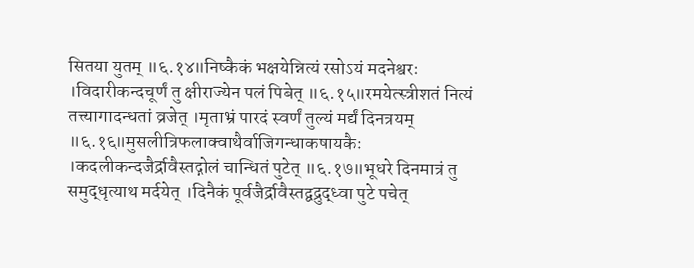सितया युतम् ॥६.१४॥निष्कैकं भक्षयेन्नित्यं रसोऽयं मदनेश्वरः ।विदारीकन्दचूर्णं तु क्षीराज्येन पलं पिबेत् ॥६.१५॥रमयेत्स्त्रीशतं नित्यं तत्त्यागादन्धतां व्रजेत् ।मृताभ्रं पारदं स्वर्णं तुल्यं मर्द्यं दिनत्रयम् ॥६.१६॥मुसलीत्रिफलाक्वाथैर्वाजिगन्धाकषायकैः ।कदलीकन्दजैर्द्रावैस्तद्गोलं चान्धितं पुटेत् ॥६.१७॥भूधरे दिनमात्रं तु समुद्धृत्याथ मर्दयेत् ।दिनैकं पूर्वजैर्द्रावैस्तद्वद्रुद्ध्वा पुटे पचेत्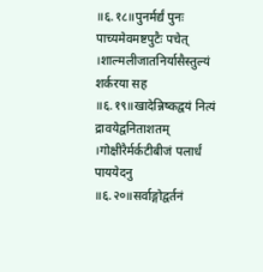॥६.१८॥पुनर्मर्द्यं पुनः पाच्यमेवमष्टपुटैः पचेत् ।शाल्मलीजातनिर्यासैस्तुल्यं शर्करया सह ॥६.१९॥खादेन्निष्कद्वयं नित्यं द्रावयेद्वनिताशतम् ।गोक्षीरैर्मर्कटीबीजं पलार्धं पाययेदनु ॥६.२०॥सर्वाङ्गोद्वर्तनं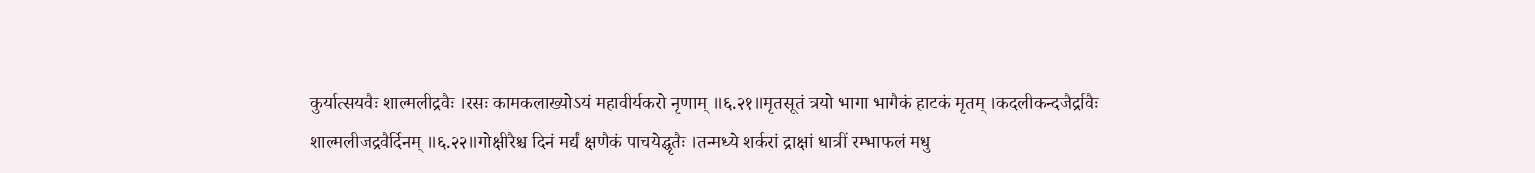कुर्यात्सयवैः शाल्मलीद्रवैः ।रसः कामकलाख्योऽयं महावीर्यकरो नृणाम् ॥६.२१॥मृतसूतं त्रयो भागा भागैकं हाटकं मृतम् ।कदलीकन्दजैर्द्रावैः शाल्मलीजद्रवैर्दिनम् ॥६.२२॥गोक्षीरैश्च दिनं मर्द्यं क्षणैकं पाचयेद्घृतैः ।तन्मध्ये शर्करां द्राक्षां धात्रीं रम्भाफलं मधु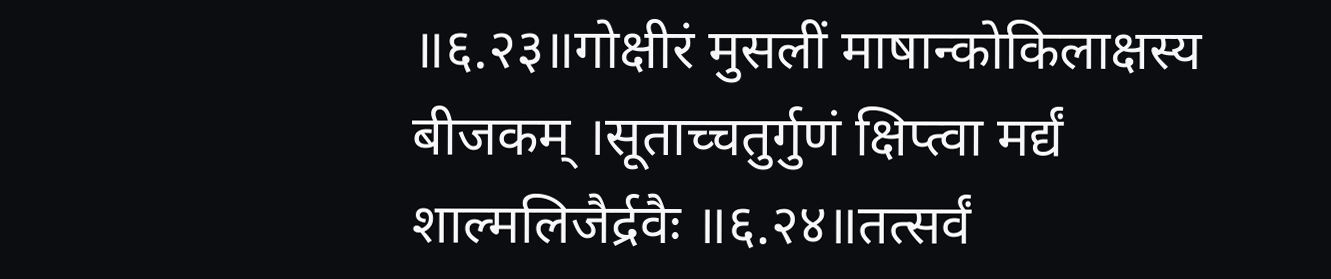॥६.२३॥गोक्षीरं मुसलीं माषान्कोकिलाक्षस्य बीजकम् ।सूताच्चतुर्गुणं क्षिप्त्वा मर्द्यं शाल्मलिजैर्द्रवैः ॥६.२४॥तत्सर्वं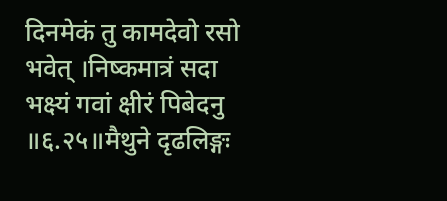दिनमेकं तु कामदेवो रसो भवेत् ।निष्कमात्रं सदा भक्ष्यं गवां क्षीरं पिबेदनु ॥६.२५॥मैथुने दृढलिङ्गः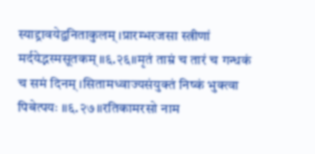स्याद्द्रावयेद्वनिताकुलम् ।प्रारम्भरजसा स्त्रीणां मर्दयेद्भस्मसूतकम् ॥६.२६॥मृतं ताम्रं च तारं च गन्धकं च समं दिनम् ।सितामध्वाज्यसंयुक्तं निष्कं भुक्त्वा पिबेत्पयः ॥६.२७॥रतिकामरसो नाम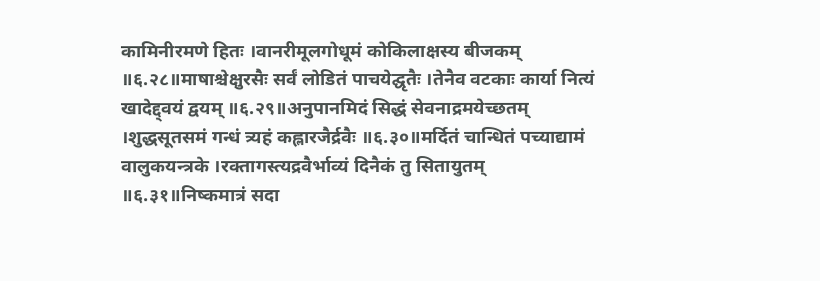कामिनीरमणे हितः ।वानरीमूलगोधूमं कोकिलाक्षस्य बीजकम् ॥६.२८॥माषाश्चेक्षुरसैः सर्वं लोडितं पाचयेद्घृतैः ।तेनैव वटकाः कार्या नित्यं खादेद्द्वयं द्वयम् ॥६.२९॥अनुपानमिदं सिद्धं सेवनाद्रमयेच्छतम् ।शुद्धसूतसमं गन्धं त्र्यहं कह्लारजैर्द्रवैः ॥६.३०॥मर्दितं चान्धितं पच्याद्यामं वालुकयन्त्रके ।रक्तागस्त्यद्रवैर्भाव्यं दिनैकं तु सितायुतम् ॥६.३१॥निष्कमात्रं सदा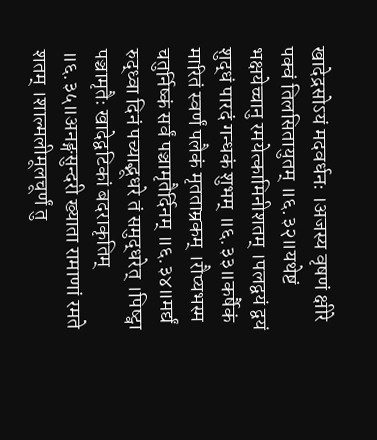खादेद्रसोऽयं मदवर्धनः ।अजस्य वृषणं क्षीरे पक्वं तिलसितायुतम् ॥६.३२॥यथेष्टं भक्षयेच्चानु रमयेत्कामिनीशतम् ।पलद्वयं द्वयं शुद्धं पारदं गन्धकं शुभम् ॥६.३३॥कर्षैकं मारितं स्वर्णं पलैकं मृतताम्रकम् ।रौप्यभस्म चतुर्निष्कं सर्वं पञ्चामृतैर्दिनम् ॥६.३४॥मर्द्यं रुद्ध्वा दिनं पच्याद्भूधरे तं समुद्धरेत् ।पिष्ट्वा पञ्चामृतैः खादेद्वटिकां बदराकृतिम् ॥६.३५॥अनङ्गसुन्दरी ख्याता रामाणां रमते शतम् ।शाल्मलीमूलचूर्णं तु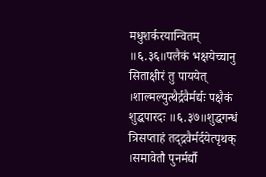मधुशर्करयान्वितम् ॥६.३६॥पलैकं भक्षयेच्चानु सिताक्षीरं तु पाययेत् ।शाल्मल्युत्थैर्द्रवैर्मर्द्यः पक्षैकं शुद्धपारदः ॥६.३७॥शुद्धगन्धं त्रिसप्ताहं तद्द्रवैर्मर्दयेत्पृथक् ।समावेतौ पुनर्मर्द्यौ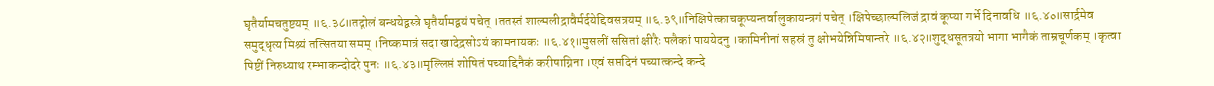घृतैर्यामचतुष्टयम् ॥६.३८॥तद्गोलं बन्धयेद्वस्त्रे घृतैर्यामद्वयं पचेत् ।ततस्तं शाल्मलीद्रावैर्मर्दयेद्दिवसत्रयम् ॥६.३९॥निक्षिपेत्काचकूप्यन्तर्वालुकायन्त्रगं पचेत् ।क्षिपेच्छाल्मलिजं द्रावं कूप्या गर्भे दिनावधि ॥६.४०॥सार्द्रमेव समुद्धृत्य मिश्र्यं तत्सितया समम् ।निष्कमात्रं सदा खादेद्रसोऽयं कामनायकः ॥६.४१॥मुसलीं ससितां क्षीरैः पलैकां पाययेदनु ।कामिनीनां सहस्रं तु क्षोभयेन्निमिषान्तरे ॥६.४२॥शुद्धसूतत्रयो भागा भागैकं ताम्रचूर्णकम् ।कृत्वा पिष्टीं निरुध्याथ रम्भाकन्दोदरे पुनः ॥६.४३॥मृल्लिप्तं शोषितं पच्याद्दिनैकं करीषाग्निना ।एवं सप्तदिनं पच्यात्कन्दे कन्दे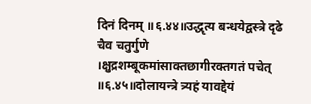दिनं दिनम् ॥६.४४॥उद्धृत्य बन्धयेद्वस्त्रे दृढे चैव चतुर्गुणे ।क्षुद्रशम्बूकमांसाक्तछागीरक्तगतं पचेत् ॥६.४५॥दोलायन्त्रे त्र्यहं यावद्देयं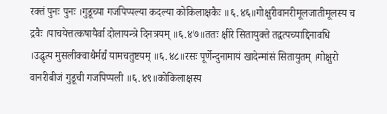रक्तं पुनः पुनः ।गुडूच्या गजपिप्पल्या कदल्या कोकिलाक्षकैः ॥६.४६॥गोक्षुरीवानरीमूलजातीमूलस्य च द्रवैः ।पाचयेत्तत्कषायैर्वा दोलायन्त्रे दिनत्रयम् ॥६.४७॥ततः क्षीरे सितायुक्ते तद्वत्पच्याद्दिनावधि ।उद्धृत्य मुसलीक्वाथैर्मर्द्यं यामचतुष्टयम् ॥६.४८॥रसः पूर्णेन्दुनामायं खादेन्मांसं सितायुतम् ।गोक्षुरो वानरीबीजं गुडूची गजपिप्पली ॥६.४९॥कोकिलाक्षस्य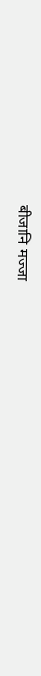बीजानि मज्जा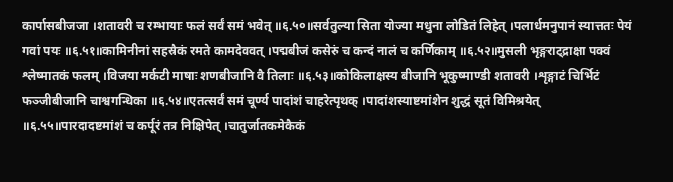कार्पासबीजजा ।शतावरी च रम्भायाः फलं सर्वं समं भवेत् ॥६.५०॥सर्वतुल्या सिता योज्या मधुना लोडितं लिहेत् ।पलार्धमनुपानं स्यात्ततः पेयं गवां पयः ॥६.५१॥कामिनीनां सहस्रैकं रमते कामदेववत् ।पद्मबीजं कसेरुं च कन्दं नालं च कर्णिकाम् ॥६.५२॥मुसली भृङ्गराट्द्राक्षा पक्वं श्लेष्मातकं फलम् ।विजया मर्कटी माषाः शणबीजानि वै तिलाः ॥६.५३॥कोकिलाक्षस्य बीजानि भूकुष्माण्डी शतावरी ।शृङ्गाटं चिर्भिटं फञ्जीबीजानि चाश्वगन्धिका ॥६.५४॥एतत्सर्वं समं चूर्ण्य पादांशं चाहरेत्पृथक् ।पादांशस्याष्टमांशेन शुद्धं सूतं विमिश्रयेत् ॥६.५५॥पारदादष्टमांशं च कर्पूरं तत्र निक्षिपेत् ।चातुर्जातकमेकैकं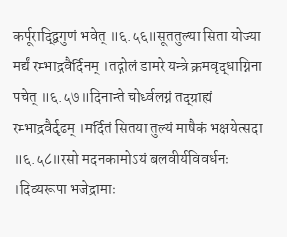कर्पूराद्द्विगुणं भवेत् ॥६.५६॥सूततुल्या सिता योज्या मर्द्यं रम्भाद्रवैर्दिनम् ।तद्गोलं डामरे यन्त्रे क्रमवृद्धाग्निना पचेत् ॥६.५७॥दिनान्ते चोर्ध्वलग्नं तद्ग्राह्यं रम्भाद्रवैर्दृढम् ।मर्दितं सितया तुल्यं माषैकं भक्षयेत्सदा ॥६.५८॥रसो मदनकामोऽयं बलवीर्यविवर्धनः ।दिव्यरूपा भजेद्रामाः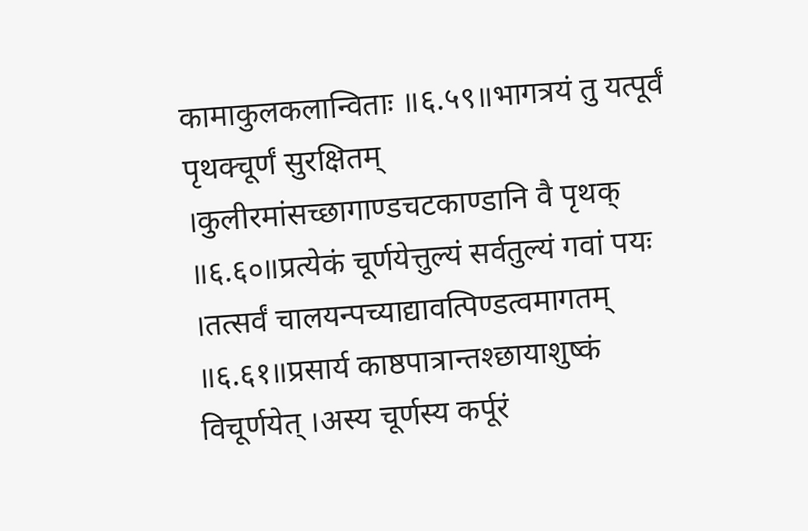कामाकुलकलान्विताः ॥६.५९॥भागत्रयं तु यत्पूर्वं पृथक्चूर्णं सुरक्षितम् ।कुलीरमांसच्छागाण्डचटकाण्डानि वै पृथक् ॥६.६०॥प्रत्येकं चूर्णयेत्तुल्यं सर्वतुल्यं गवां पयः ।तत्सर्वं चालयन्पच्याद्यावत्पिण्डत्वमागतम् ॥६.६१॥प्रसार्य काष्ठपात्रान्तश्छायाशुष्कं विचूर्णयेत् ।अस्य चूर्णस्य कर्पूरं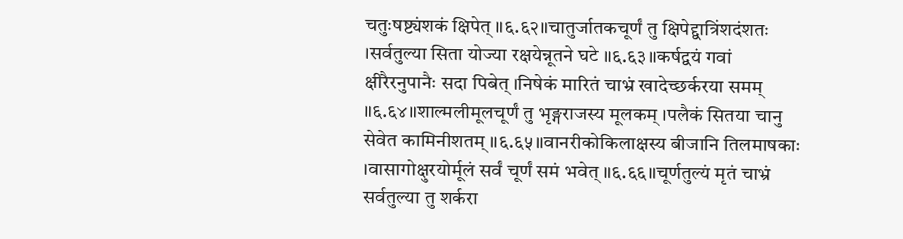चतुःषष्ट्यंशकं क्षिपेत् ॥६.६२॥चातुर्जातकचूर्णं तु क्षिपेद्द्वात्रिंशदंशतः ।सर्वतुल्या सिता योज्या रक्षयेन्नूतने घटे ॥६.६३॥कर्षद्वयं गवां क्षीरैरनुपानैः सदा पिबेत् ।निषेकं मारितं चाभ्रं खादेच्छर्करया समम् ॥६.६४॥शाल्मलीमूलचूर्णं तु भृङ्गराजस्य मूलकम् ।पलैकं सितया चानु सेवेत कामिनीशतम् ॥६.६५॥वानरीकोकिलाक्षस्य बीजानि तिलमाषकाः ।वासागोक्षुरयोर्मूलं सर्वं चूर्णं समं भवेत् ॥६.६६॥चूर्णतुल्यं मृतं चाभ्रं सर्वतुल्या तु शर्करा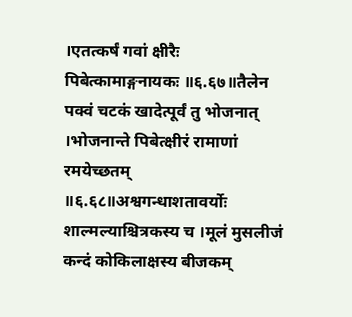।एतत्कर्षं गवां क्षीरैः पिबेत्कामाङ्गनायकः ॥६.६७॥तैलेन पक्वं चटकं खादेत्पूर्वं तु भोजनात् ।भोजनान्ते पिबेत्क्षीरं रामाणां रमयेच्छतम् ॥६.६८॥अश्वगन्धाशतावर्योः शाल्मल्याश्चित्रकस्य च ।मूलं मुसलीजं कन्दं कोकिलाक्षस्य बीजकम्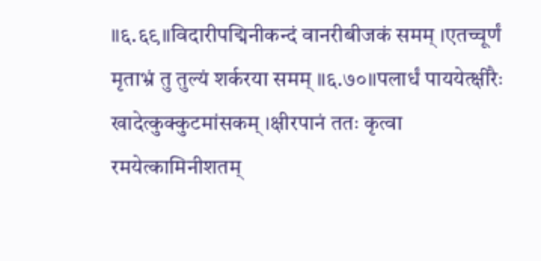॥६.६९॥विदारीपद्मिनीकन्दं वानरीबीजकं समम् ।एतच्चूर्णं मृताभ्रं तु तुल्यं शर्करया समम् ॥६.७०॥पलार्धं पाययेत्क्षीरैः खादेत्कुक्कुटमांसकम् ।क्षीरपानं ततः कृत्वा रमयेत्कामिनीशतम्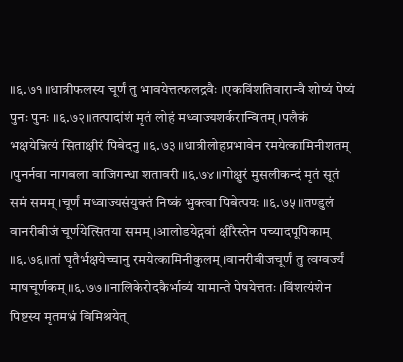॥६.७१॥धात्रीफलस्य चूर्णं तु भावयेत्तत्फलद्रवैः ।एकविंशतिवारान्वै शोष्यं पेष्यं पुनः पुनः ॥६.७२॥तत्पादांशं मृतं लोहं मध्वाज्यशर्करान्वितम् ।पलैकं भक्षयेन्नित्यं सिताक्षीरं पिबेदनु ॥६.७३॥धात्रीलोहप्रभावेन रमयेत्कामिनीशतम् ।पुनर्नवा नागबला वाजिगन्धा शतावरी ॥६.७४॥गोक्षुरं मुसलीकन्दं मृतं सूतं समं समम् ।चूर्णं मध्वाज्यसंयुक्तं निष्कं भुक्त्वा पिबेत्पयः ॥६.७५॥तण्डुलं वानरीबीजं चूर्णयेत्सितया समम् ।आलोडयेद्गवां क्षीरैस्तेन पच्यादपूपिकाम् ॥६.७६॥तां घृतैर्भक्षयेच्चानु रमयेत्कामिनीकुलम् ।वानरीबीजचूर्णं तु त्वग्वर्ज्यं माषचूर्णकम् ॥६.७७॥नालिकेरोदकैर्भाव्यं यामान्ते पेषयेत्ततः ।विंशत्यंशेन पिष्टस्य मृतमभ्रं विमिश्रयेत्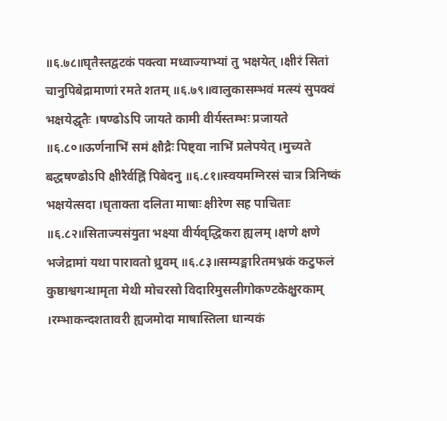॥६.७८॥घृतैस्तद्वटकं पक्त्वा मध्वाज्याभ्यां तु भक्षयेत् ।क्षीरं सितां चानुपिबेद्रामाणां रमते शतम् ॥६.७९॥वालुकासम्भवं मत्स्यं सुपक्वं भक्षयेद्घृतैः ।षण्ढोऽपि जायते कामी वीर्यस्तम्भः प्रजायते ॥६.८०॥ऊर्णनाभिं समं क्षौद्रैः पिष्ट्वा नाभिं प्रलेपयेत् ।मुच्यते बद्धषण्ढोऽपि क्षीरैर्वह्निं पिबेदनु ॥६.८१॥स्वयमग्निरसं चात्र त्रिनिष्कं भक्षयेत्सदा ।घृताक्ता दलिता माषाः क्षीरेण सह पाचिताः ॥६.८२॥सिताज्यसंयुता भक्ष्या वीर्यवृद्धिकरा ह्यलम् ।क्षणे क्षणे भजेद्रामां यथा पारावतो ध्रुवम् ॥६.८३॥सम्यङ्मारितमभ्रकं कटुफलं कुष्ठाश्वगन्धामृता मेथी मोचरसो विदारिमुसलीगोकण्टकेक्षुरकाम् ।रम्भाकन्दशतावरी ह्यजमोदा माषास्तिला धान्यकं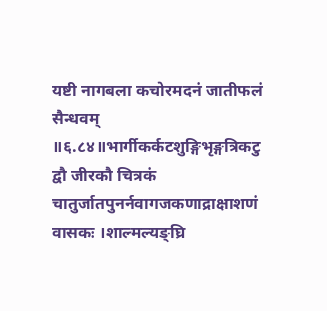यष्टी नागबला कचोरमदनं जातीफलं सैन्धवम् ॥६.८४॥भार्गीकर्कटशुङ्गिभृङ्गत्रिकटु द्वौ जीरकौ चित्रकं चातुर्जातपुनर्नवागजकणाद्राक्षाशणं वासकः ।शाल्मल्यङ्घ्रि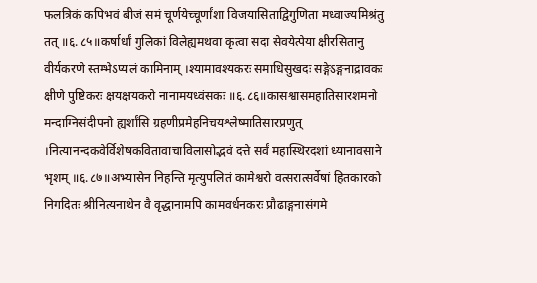फलत्रिकं कपिभवं बीजं समं चूर्णयेच्चूर्णांशा विजयासिताद्विगुणिता मध्वाज्यमिश्रंतु तत् ॥६.८५॥कर्षार्धां गुलिकां विलेह्यमथवा कृत्वा सदा सेवयेत्पेया क्षीरसितानु वीर्यकरणे स्तम्भेऽप्यलं कामिनाम् ।श्यामावश्यकरः समाधिसुखदः सङ्गेऽङ्गनाद्रावकः क्षीणे पुष्टिकरः क्षयक्षयकरो नानामयध्वंसकः ॥६.८६॥कासश्वासमहातिसारशमनो मन्दाग्निसंदीपनो ह्यर्शांसि ग्रहणीप्रमेहनिचयश्लेष्मातिसारप्रणुत् ।नित्यानन्दकवेर्विशेषकवितावाचाविलासोद्भवं दत्ते सर्वं महास्थिरदशां ध्यानावसाने भृशम् ॥६.८७॥अभ्यासेन निहन्ति मृत्युपलितं कामेश्वरो वत्सरात्सर्वेषां हितकारको निगदितः श्रीनित्यनाथेन वै वृद्धानामपि कामवर्धनकरः प्रौढाङ्गनासंगमे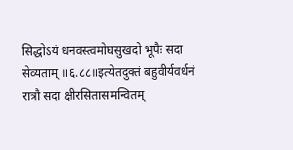सिद्धोऽयं धनवस्त्वमोघसुखदो भूपैः सदा सेव्यताम् ॥६.८८॥इत्येतदुक्तं बहुवीर्यवर्धनं रात्रौ सदा क्षीरसितासमन्वितम्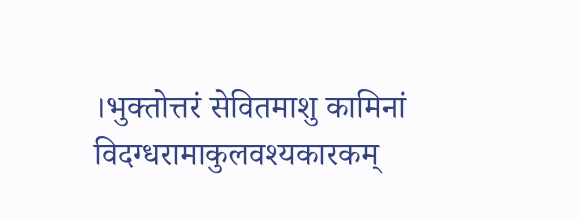।भुक्तोत्तरं सेवितमाशु कामिनां विदग्धरामाकुलवश्यकारकम्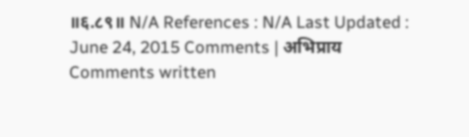॥६.८९॥ N/A References : N/A Last Updated : June 24, 2015 Comments | अभिप्राय Comments written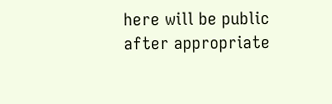here will be public after appropriate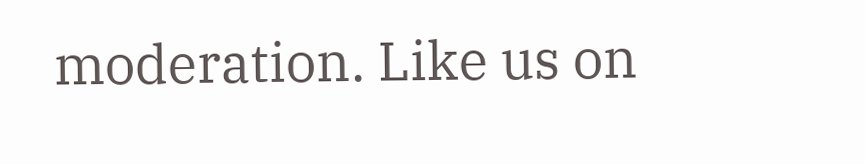moderation. Like us on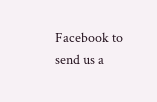Facebook to send us a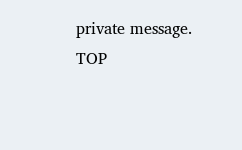private message. TOP